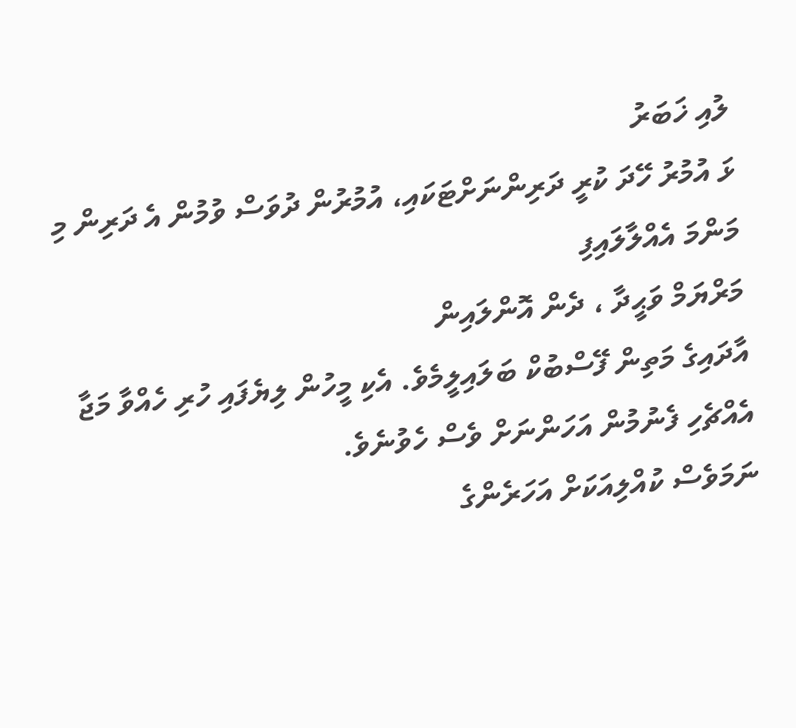ލުއި ޚަބަރު
ޅަ އުމުރު ހޭދަ ކުރީ ދަރިންނަށްޓަކައި، އުމުރުން ދުވަސް ވުމުން އެ ދަރިން މި މަންމަ އެއްލާލައިފި
މަރްޔަމް ވަޙީދާ ، ދެން އޮންލައިން
އާދައިގެ މަތިން ފޭސްބުކް ބަލައިލީމެވެ. އެކި މީހުން ލިޔެފައި ހުރި ހެއްވާ މަޖާ އެއްޗެހި ފެނުމުން އަހަންނަށް ވެސް ހެވުނެވެ.
ނަމަވެސް ކުއްލިއަކަށް އަހަރެންގެ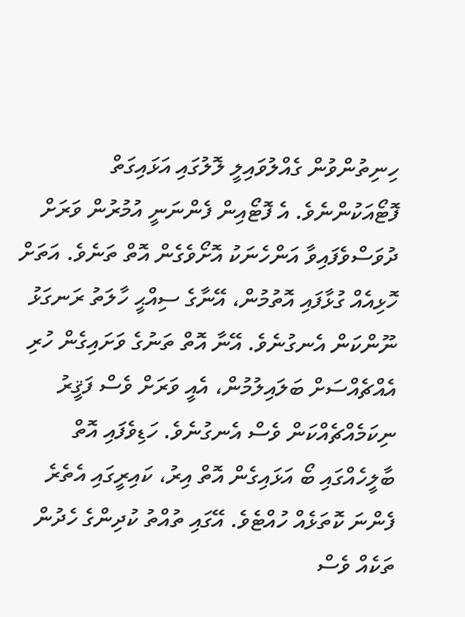ހިނިތުންވުން ގެއްލުވައިލީ ލޮލުގައި އަޅައިގަތް ފޮޓޯއަކުންނެވެ. އެ ފޮޓޯއިން ފެންނަނީ އުމުރުން ވަރަށް ދުވަސްވެފައިވާ އަންހެނަކު އޮށޯވެގެން އޮތް ތަނެވެ. އަތަށް ހޮޅިއެއް ގުޅާފައި އޮތުމުން، އޭނާގެ ސިއްޙީ ހާލަތު ރަނގަޅު ނޫންކަން އެނގުނެވެ. އޭނާ އޮތް ތަނުގެ ވަށައިގެން ހުރި އެއްޗެއްސަށް ބަލައިލުމުން، އެއީ ވަރަށް ވެސް ފަޤީރު ނިކަމެއްޗެއްކަން ވެސް އެނގުނެވެ. ހަޑިވެފައި އޮތް ބާލީހެއްގައި ބޯ އަޅައިގެން އޮތް އިރު، ކައިރީގައި އެތެރެ ފެންނަ ކޮތަޅެއް ހުއްޓެވެ. އޭގައި ތުއްތު ކުދިންގެ ހެދުން ތަކެއް ވެސް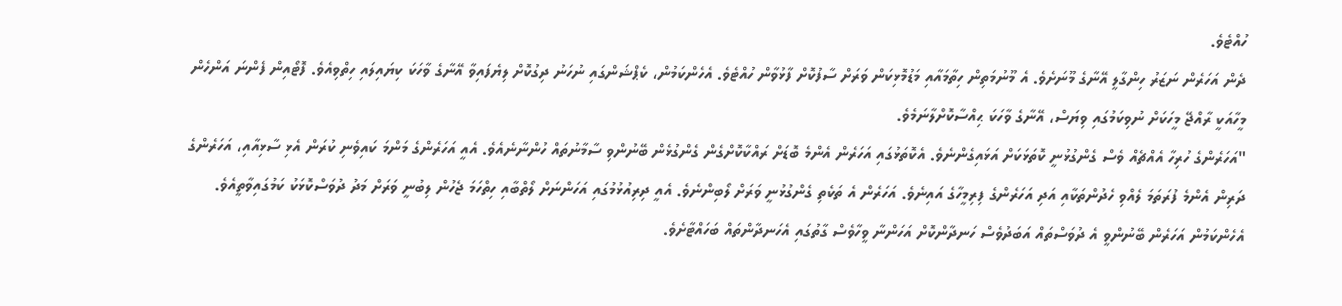ހުއްޓެވެ.
ދެން އަހަރެން ނަޒަރު ހިންގާލީ އޭނާގެ މޫނަށެވެ. އެ މޫނުމަތިން ހިތާމައާއި މަޑުމޮޅިކަން ވަރަށް ސާފުކޮށް ފާޅުވާން ހުއްޓެވެ. އެހެންކަމުން، ކެޕްޝަންގައި ނުހަނު ދިގުކޮށް ލިޔެފައިވާ އޭނާގެ ވާހަކަ ކިޔައިލައި ހިތްވިއެވެ. ފޮޓޯއިން ފެންނަ އަންހެން މީހާއަކީ ރާއްޖޭ މީހަކަށް ނުވިކަމުގައި ވިޔަސް، އޭނާގެ ވާހަކަ ޙިއްސާކޮށްލާނަމެވެ.
"އަހަރެންގެ ހުރިހާ އެއްޗެއް ވެސް ގެންގުޅުނީ ކޮތަޅަކަށް އަޅައިގެންނެވެ. އެކޮތަޅުގައި އަހަރެން އެންމެ ބޮޑަށް ރައްކާކޮށްގެން ގެންގުޅެން ބޭނުންވި ސާމާނުތައް ހުންނާނެއެވެ. އެއީ އަހަރެންގެ މަންމަ ކައިވެނި ކުރަން އެޅި ސާޅިއާއި، އަހަރެންގެ ދަރިން އެންމެ ފުރަތަމަ ލެއްވި ހެދުންތަކާއި އަދި އަހަރެންގެ ފިރިމީހާގެ އައިނެވެ. އަހަރެން އެ ތަކެތި ގެންގުޅުނީ ވަރަށް ލޯބިންނެވެ. އެއީ ދިރިއުޅުމުގައި އަހަންނަށް ލޯތްބާއި ހިތްހަމަ ޖެހުން ލިބުނީ ވަރަށް މަދު ދުވަސްކޮޅަކު ކަމުގައިވާތީއެވެ. އެހެންކަމުން އަހަރެން ބޭނުންވީ އެ ދުވަސްތައް އަބަދުވެސް ހަނދާންކޮށް އަހަންނާ ވީހާވެސް ގާތުގައި އެހަނދާންތައް ބަހައްޓާށެވެ.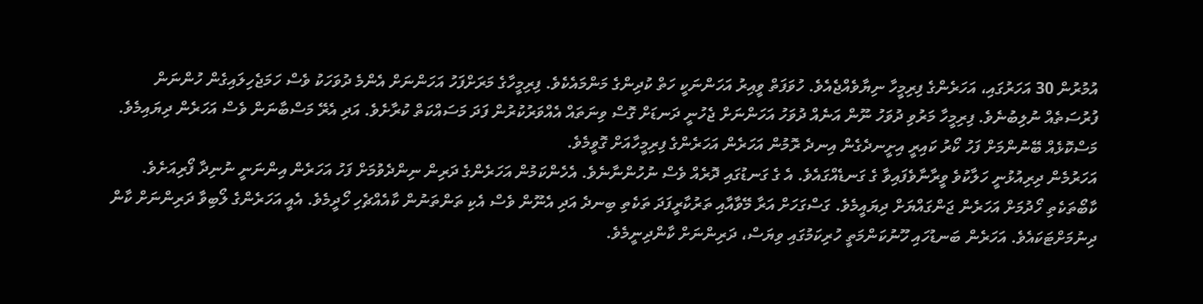އުމުރުން 30 އަހަރުގައި، އަހަރެންގެ ފިރިމީހާ ނިޔާވެއްޖެއެވެ. ހުވަފަތް ވީއިރު އަހަންނަކީ ހަތް ކުދިންގެ މަންމައެކެވެ. ފިރިމީހާގެ މަރަށްފަހު އަހަންނަށް އެންމެ ދުވަހަކު ވެސް ހަމަޖެހިލައިގެން ހުންނަން ފުރުސަތެއް ނުލިބުނެވެ. ފިރިމީހާ މަރުވި ދުވަހު ނޫން އަނެއް ދުވަހު އަހަންނަށް ޖެހުނީ ދަނޑަށް ގޮސް ވިނަތައް އެއްވަރުކުރުން ފަދަ މަސައްކަތް ކުރާށެވެ. އަދި އެރޭ މަސްބާނަން ވެސް އަހަރެން ދިޔައިމެވެ. މަސްކޮޅެއް ބޭނުންމަށް ފަހު ކޯރު ކައިރީ އިށީނދެގެން އިނދެ ރޮމުން އަހަރެން އަހަރެންގެ ފިރިމީހާއަށް ގޮވީމެވެ.
އަހަރުމެން ދިރިއުޅުނީ ހަލާކުވެ ވީރާނާވެފައިވާ ގެ ގަނޑެއްގައެވެ. އެ ގެ ގަނޑުގައި ދޮރެއް ވެސް ނުހުންނާނެވެ. އެހެންކަމުން އަހަރެންގެ ދަރިން ނިންދެވުމަށް ފަހު އަހަރެން އިންނަނީ ނުނިދާ ފޯރިއަށެވެ.
ކާބޯތަކެތި ހޯދުމަށް އަހަރެން ޖަންގައްޔަށް ދިޔައީމެވެ. ގަސްގަހަށް އަރާ މޭވާއާއި ތަރުކާރީފަދަ ތަކެތި ބިނދެ އަދި އެނޫން ވެސް އެކި ތަންތަނުން ކާއެއްޗެހި ހޯދީމެވެ. އެއީ އަހަރެންގެ ލޯބިވާ ދަރިންނަށް ކާން ދިނުމަށްޓަކައެވެ. އަހަރެން ބަނޑުހައި ހޫނުކަންމަތީ ހުރިކަމުގައި ވިޔަސް، ދަރިންނަށް ކާންދިނީމެވެ.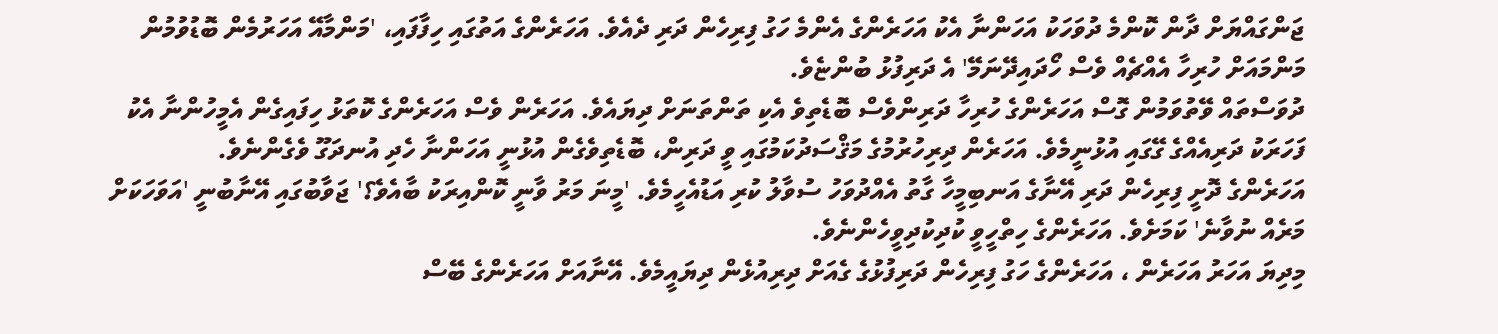ޖަންގައްޔަށް ދާން ކޮންމެ ދުވަހަކު އަހަންނާ އެކު އަހަރެންގެ އެންމެ ހަގު ފިރިހެން ދަރި ދެއެވެ. އަހަރެންގެ އަތުގައި ހިފާފައި، 'މަންމާއޭ އަހަރުމެން ބޮޑުވުމުން މަންމައަށް ހުރިހާ އެއްޗެއް ވެސް ހޯދައިދޭނަމޭ' އެ ދަރިފުޅު ބުންޏެވެ.
ދުވަސްތައް ވޭތުވަމުން ގޮސް އަހަރެންގެ ހުރިހާ ދަރިންވެސް ބޮޑެތިވެ އެކި ތަންތަނަށް ދިޔައެވެ. އަހަރެން ވެސް އަހަރެންގެ ކޮތަޅު ހިފައިގެން އެމީހުންނާ އެކު ފަހަރަކު ދަރިއެއްގެ ގޭގައި އުޅުނީމެވެ. އަހަރެން ދިރިހުރުމުގެ މަޤްސަދުކަމުގައި ވީ ދަރިން، ބޮޑެތިވެގެން އުޅުނީ އަހަންނާ ހެދި އުނދަގޫ ވެގެންނެވެ.
އަހަރެންގެ ދޮށީ ފިރިހެން ދަރި އޭނާގެ އަނބިމީހާ ގާތު އެއްދުވަހު ސުވާލު ކުރި އަޑުއެހީމެވެ. 'މީނަ މަރު ވާނީ ކޮންއިރަކު ބާއެވެ؟' ޖަވާބުގައި އޭނާބުނީ 'އަވަހަކަށް މަރެއް ނުވާނެ' ކަމަށެވެ. އަހަރެންގެ ހިތްހީވީ ކުދިކުދިވީހެންނެވެ.
މިދިޔަ އަހަރު އަހަރެން ، އަހަރެންގެ ހަގު ފިރިހެން ދަރިފުޅުގެ ގެއަށް ދިރިއުޅެން ދިޔައީމެވެ. އޭނާއަށް އަހަރެންގެ ބޭސް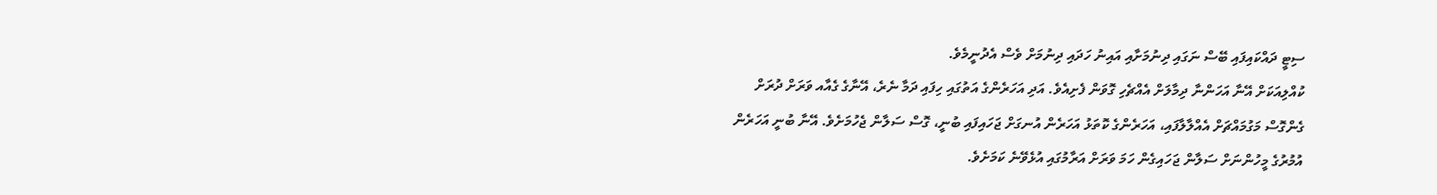ސިޓީ ދައްކައިފައި ބޭސް ނަގައި ދިނުމަށާއި އައިނު ހަދައި ދިނުމަށް ވެސް އެދުނީމެވެ.
ކުއްލިއަކަށް އޭނާ އަހަންނާ ދިމާލަށް އެއްޗެހި ގޮވަން ފެށިއެވެ. އަދި އަހަރެންގެ އަތުގައި ހިފައި ދަމާ ނެރެ، އޭނާގެ ގެއާއ ވަރަށް ދުރަށް ގެންގޮސް މަގުމައްޗަށް އެއްލާލާފައި، އަހަރެންގެ ކޮތަޅު އަހަރެން އުނގަށް ޖަހައިފައި ބުނީ، ގޮސް ސަލާން ޖެހުމަށެވެ. އޭނާ ބުނީ އަހަރެން އުމުރުގެ މީހުންނަށް ސަލާން ޖަހައިގެން ހަމަ ވަރަށް އަރާމުގައި އުޅެވޭނެ ކަމަށެވެ.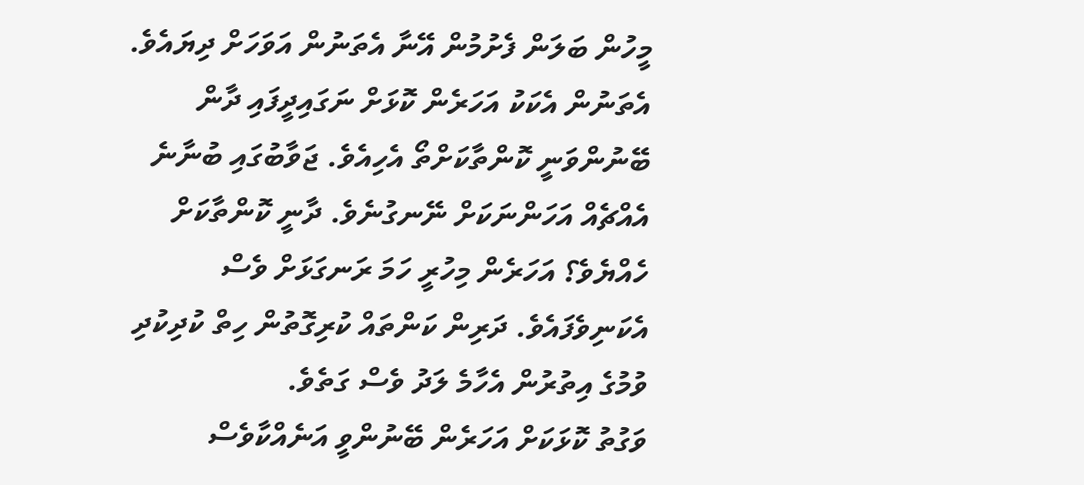މީހުން ބަލަން ފެށުމުން އޭނާ އެތަނުން އަވަހަށް ދިޔައެވެ. އެތަނުން އެކަކު އަހަރެން ކޮޅަށް ނަގައިދީފައި ދާން ބޭނުންވަނީ ކޮންތާކަށްތޯ އެހިއެވެ. ޖަވާބުގައި ބުނާނެ އެއްޗެއް އަހަންނަކަށް ނޭނގުނެވެ. ދާނީ ކޮންތާކަށް ހެއްޔެވެ؟ އަހަރެން މިހުރީ ހަމަ ރަނގަޅަށް ވެސް އެކަނިވެފައެވެ. ދަރިން ކަންތައް ކުރިގޮތުން ހިތް ކުދިކުދި ވުމުގެ އިތުރުން އެހާމެ ލަދު ވެސް ގަތެވެ.
ވަގުތު ކޮޅަކަށް އަހަރެން ބޭނުންވީ އަނެއްކާވެސް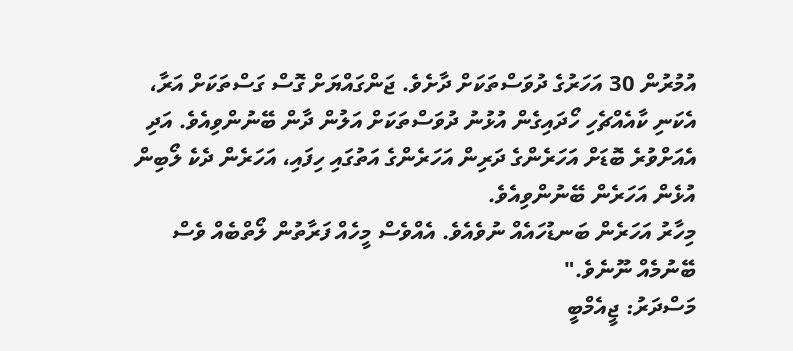އުމުރުން 30 އަހަރުގެ ދުވަސްތަކަށް ދާށެވެ. ޖަންގައްޔަށް ގޮސް ގަސްތަކަށް އަރާ، އެކަނި ކާއެއްޗެހި ހޯދައިގެން އުޅުނު ދުވަސްތަކަށް އަލުން ދާން ބޭނުންވިއެވެ. އަދި އެއަށްވުރެ ބޮޑަށް އަހަރެންގެ ދަރިން އަހަރެންގެ އަތުގައި ހިފައި، އަހަރެން ދެކެ ލޯބިން އުޅެން އަހަރެން ބޭނުންވިއެވެ.
މިހާރު އަހަރެން ބަނޑުހައެއް ނުވެއެވެ. އެއްވެސް މީހެއް ފަރާތުން ލޯތްބެއް ވެސް ބޭނުމެއް ނޫނެވެ."
މަސްދަރު: ޖީއެމްބީ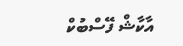އާކާޝް ފޭސްބުކް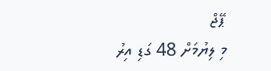ޕޭޖް
މި ލިޔުމަށް 48 ގަޑި އިރު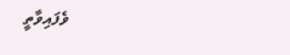ވެފައިވާތީ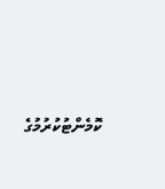ކޮމެންޓުކުރުމުގެ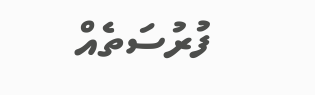ފުރުސަތެއް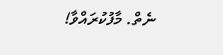ނެތް. މާފުކުރައްވާ!